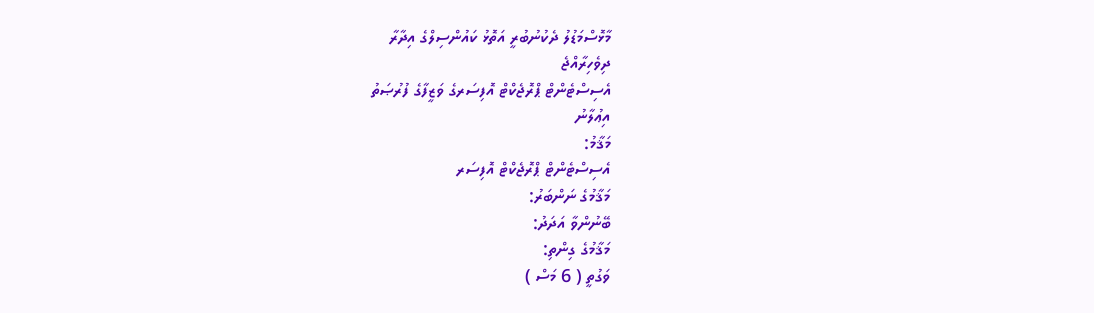މާޅޮސްމަޑުލު ދެކުނުބުރީ އަތޮޅު ކައުންސިލްގެ އިދާރާ
ދިވެހިރާއްޖެ
އެސިސްޓެންޓް ޕްރޮޖެކްޓް އޮފިސަރގެ ވަޒީފާގެ ފުރުޞަތު
އިޢުލާނު
މަޤާމު:
އެސިސްޓެންޓް ޕްރޮޖެކްޓް އޮފިސަރ
މަޤާމުގެ ނަންބަރު:
ބޭނުންވާ އަދަދު:
މަޤާމުގެ ގިންތި:
ވަގުތީ ( 6 މަސް )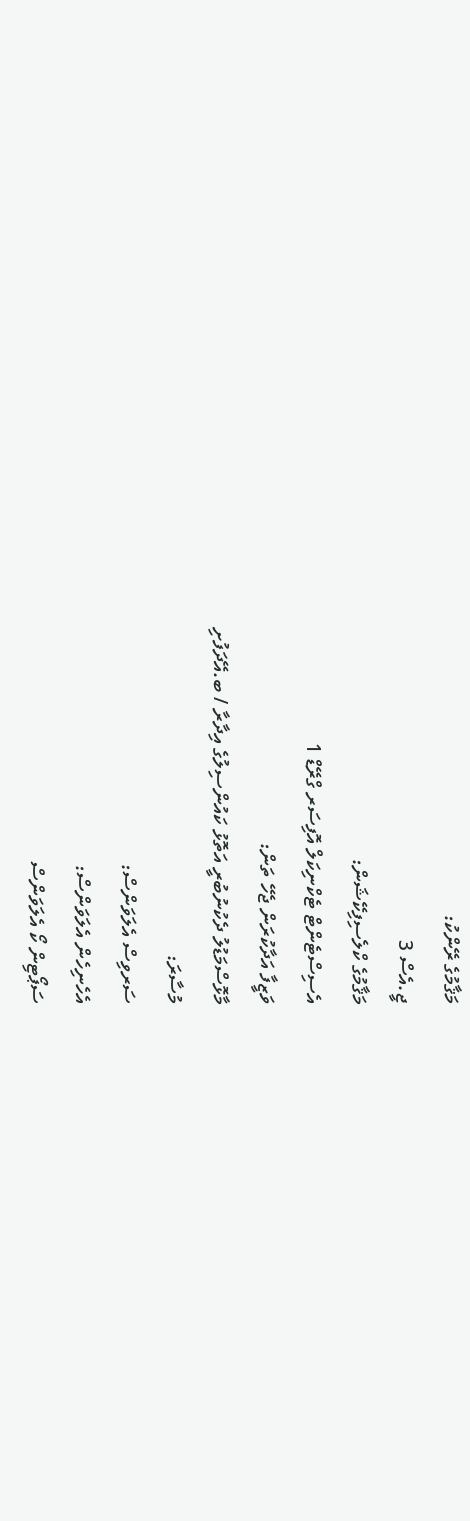މަޤާމުގެ ރޭންކު:
ޖީ.އެސް 3
މަޤާމުގެ ކްލެސިފިކޭޝަން:
އެސިސްޓެންޓް ޓެކްނިކަލް އޮފިސަރ ގްރޭޑް 1
ވަޒީފާ އަދާކުރަން ޖެހޭ ތަން:
މާޅޮސްމަޑުލު ދެކުނުބުރީ އަތޮޅު ކައުންސިލުގެ އިދާރާ / ބ.އޭދަފުށި
މުސާރަ:
ސަރވިސް އެލަވަންސް:
އެހެނިހެން އެލަވަންސް:
ސަޕޯޓިން ކޯ އެލަވަންސް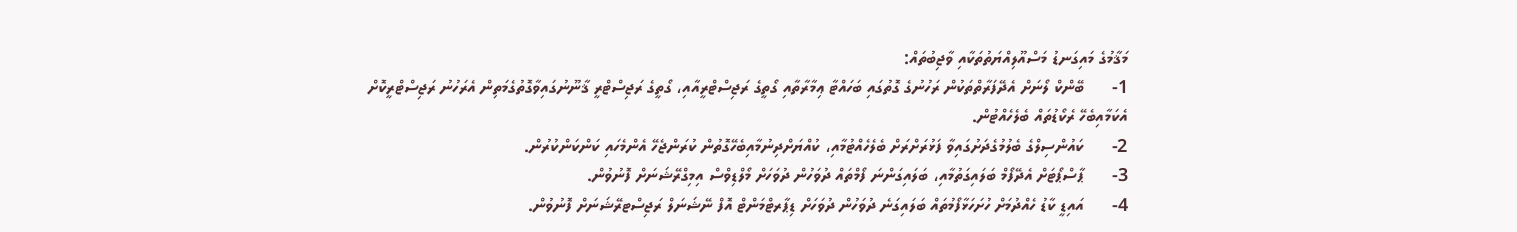މަޤާމުގެ މައިގަނޑު މަސްއޫލިއްޔަތުތަކާއި ވާޖިބުތައް:
1-      ބޭންކް ލޯނަށް އެދޭފަރާތްތަކުން ރަހުނުގެ ގޮތުގައި ބަހައްޓާ ޢިމާރާތާއި ގޯތީގެ ރަޖިސްޓްރީއާއި، ގޯތީގެ ރަޖިސްޓްރީ ޤާނޫނުގައިވާގޮތުގެމަތިން އެރަހުނު ރަޖިސްޓްރީކޮށް އެކަމާއިބެހޭ ރެކޯޑުތައް ބެލެހެއްޓުން.
2-      ކައުންސިލްގެ ބެލުމުގެދަށުގައިވާ ފަޅުރަށްރަށް ބެލެހެއްޓުމާއި، ކުއްޔަށްދިނުމާއިބެހޭގޮތުން ކުރަންޖެހޭ އެންމެހައި ކަންކަންކުރުން.
3-      ޕާސްޕޯޓަށް އެދޭފޯމް ބަލައިގަތުމާއި، ބަލައިގަންނަ ފޯމްތައް ދުވަހުން ދުވަހަށް މޯލްޑިވްސް އިމިގްރޭޝަނަށް ފޮނުވުން.
4-      އައިޑީ ކާޑު ހެއްދުމަށް ހުށަހަޅާފޯމުތައް ބަލައިގަނެ ދުވަހުން ދުވަހަށް ޑިޕާރޓްމަންޓް އޮފް ނޭޝަނަލް ރަޖިސްޓރޭޝަނަށް ފޮނުވުން.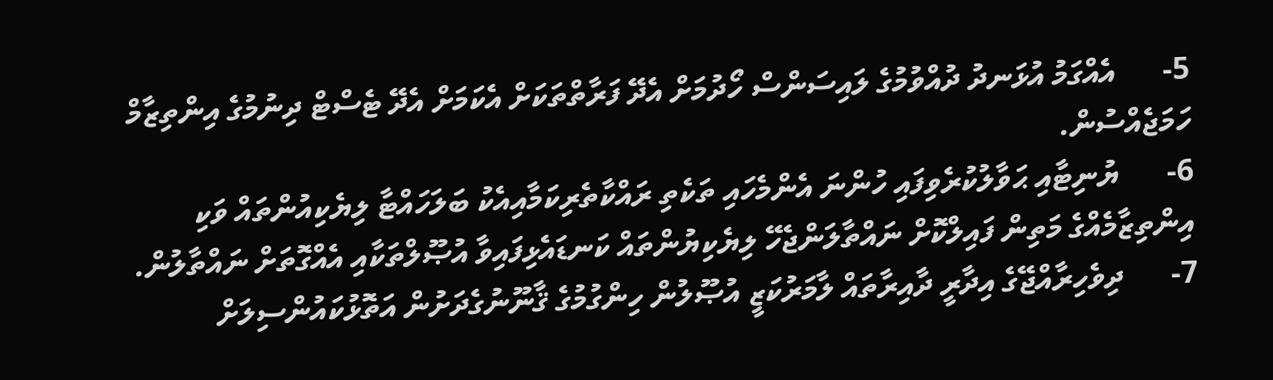5-      އެއްގަމު އުޅަނދު ދުއްވުމުގެ ލައިސަންސް ހޯދުމަށް އެދޭ ފަރާތްތަކަށް އެކަމަށް އެދޭ ޓެސްޓް ދިނުމުގެ އިންތިޒާމް ހަމަޖެއްސުން.
6-      ޔުނިޓާއި ޙަވާލުކުރެވިފައި ހުންނަ އެންމެހައި ތަކެތި ރައްކާތެރިކަމާއިއެކު ބަލަހައްޓާ ލިޔެކިއުންތައް ވަކި އިންތިޒާމެއްގެ މަތިން ފައިލްކޮށް ނައްތާލަންޖެހޭ ލިޔެކިޔުންތައް ކަނޑައެޅިފައިވާ އުޞޫލްތަކާއި އެއްގޮތަށް ނައްތާލުން.
7-      ދިވެހިރާއްޖޭގެ އިދާރީ ދާއިރާތައް ލާމަރުކަޒީ އުޞޫލުން ހިންގުމުގެ ޤާނޫނުގެދަށުން އަތޮޅުކައުންސިލަށް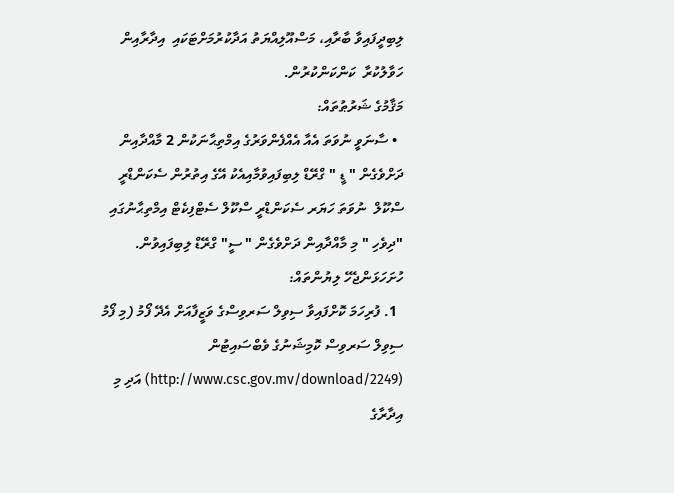ލިބިދީފައިވާ ބާރާއި، މަސްއޫލިއްޔަތު އަދާކުރުމަށްޓަކައި  އިދާރާއިން ހަވާލުކުރާ  ކަންކަންކުރުން.
މަޤާމުގެ ޝަރުޠުތައް:
  • ސާނަވީ ނުވަތަ އެއާ އެއްފެންވަރުގެ އިމްތިޙާނަކުން 2 މާއްދާއިން ދަށްވެގެން " ޑީ " ގްރޭޑް ލިބިފައިވުމާއިއެކު އޭގެ އިތުރުން ސެކަންޑްރީ ސްކޫލް  ނުވަތަ ހަޔަރ ސެކަންޑްރީ ސްކޫލް ސެޓްފިކެޓް އިމްތިޙާނުގައި "ދިވެހި " މި މާއްދާއިން ދަށްވެގެން " ސީ" ގްރޭޑް ލިބިފައިވުން.
ހުށަހަޅަންޖެހޭ ލިޔުންތައް:
  1. ފުރިހަމަ ކޮށްފައިވާ ސިވިލް ސަރވިސްގެ ވަޒީފާއަށް އެދޭ ފޯމު (މި ފޯމު ސިވިލް ސަރވިސް ކޮމިޝަނުގެ ވެބްސައިޓުން  (http://www.csc.gov.mv/download/2249) އަދި މި އިދާރާގެ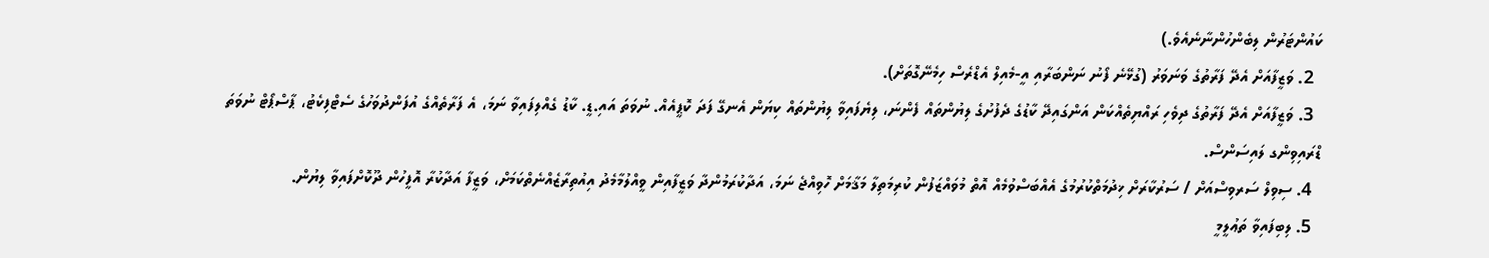ކައުންޓަރުން ލިބެންހުންނާނެއެވެ.)
  2. ވަޒީފާއަށް އެދޭ ފަރާތުގެ ވަނަވަރު (ގުޅޭނެ ފޯނު ނަންބަރާއި އީ-މެއިލް އެޑްރެސް ހިމެނޭގޮތަށް).
  3. ވަޒީފާއަށް އެދޭ ފަރާތުގެ ދިވެހި ރައްޔިތެއްކަން އަންގައިދޭ ކާޑުގެ ދެފުށުގެ ލިޔުންތައް ފެންނަ، ލިޔެފައިވާ ލިޔުންތައް ކިޔަން އެނގޭ ފަދަ ކޮޕީއެއް. ނުވަތަ އައި.ޑީ. ކާޑު ގެއްލިފައިވާ ނަމަ، އެ ފަރާތެއްގެ އުފަންދުވަހުގެ ސެޓްފިކެޓު، ޕާސްޕޯޓް ނުވަތަ ޑްރައިވިންގ ލައިސަންސް.
  4. ސިވިލް ސަރވިސްއަށް / ސަރުކާރަށް ޚިދުމަތްކުރުމުގެ އެއްބަސްވުމެއް އޮތް މުވައްޒަފުން ކުރިމަތިލާ މަޤާމަށް ހޮވިއްޖެ ނަމަ، އަދާކުރަމުންދާ ވަޒީފާއިން ވީއްލުމާމެދު އިއުތިރާޒެއްނެތްކަމަށް، ވަޒީފާ އަދާކުރާ އޮފީހުން ދޫކޮށްފައިވާ ލިޔުން.
  5. ލިބިފައިވާ ތަޢުލީމީ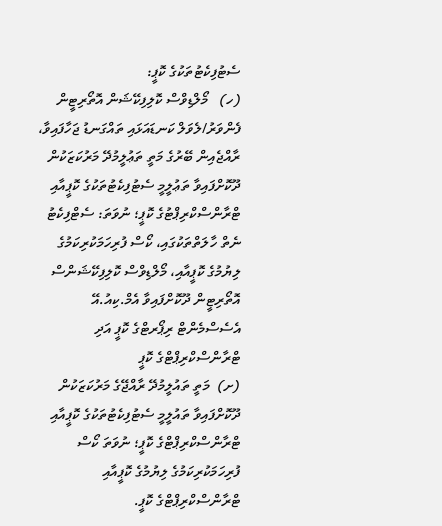ސެޓުފިކެޓުތަކުގެ ކޮޕީ:
(ހ)   މޯލްޑިވްސް ކޮލިފިކޭޝަން އޮތޯރިޓީން ފެންވަރު/ލެވަލް ކަނޑައަޅައި ތައްގަނޑު ޖަހާފައިވާ، ރާއްޖެއިން ބޭރުގެ މަތީ ތަޢުލީމުދޭ މަރުކަޒަކުން ދޫކޮށްފައިވާ ތަޢުލީމީ ސެޓުފިކެޓުތަކުގެ ކޮޕީއާއި ޓްރާންސްކްރިޕްޓުގެ ކޮޕީ؛ ނުވަތަ: ސެޓްފިކެޓު ނެތް ހާލަތްތަކުގައި، ކޯސް ފުރިހަމަކުރިކަމުގެ ލިޔުމުގެ ކޮޕީއާއި، މޯލްޑިވްސް ކޮލިފިކޭޝަންސް އޮތޯރިޓީން ދޫކޮށްފައިވާ އެމް.ކިއު.އޭ އެސެސްމެންޓް ރިޕޯރޓްގެ ކޮޕީ އަދި ޓްރާންސްކްރިޕްޓްގެ ކޮޕީ
(ށ)  މަތީ ތައުލީމުދޭ ރާއްޖޭގެ މަރުކަޒަކުން ދޫކޮށްފައިވާ ތައުލީމީ ސެޓުފިކެޓުތަކުގެ ކޮޕީއާއި ޓްރާންސްކްރިޕްޓްގެ ކޮޕީ؛ ނުވަތަ ކޯސް ފުރިހަމަކުރިކަމުގެ ލިޔުމުގެ ކޮޕީއާއި ޓްރާންސްކްރިޕްޓްގެ ކޮޕީ.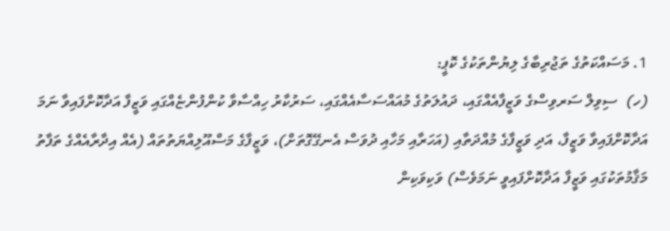1. މަސައްކަތުގެ ތަޖުރިބާގެ ލިޔުންތަކުގެ ކޮޕީ:
(ހ)  ސިވިލް ސަރވިސްގެ ވަޒީފާއެއްގައި، ދައުލަތުގެ މުއައްސަސާއެއްގައި، ސަރުކާރު ހިއްސާވާ ކުންފުންޏެއްގައި ވަޒީފާ އަދާކޮށްފައިވާ ނަމަ އަދާކޮށްފައިވާ ވަޒީފާ، އަދި ވަޒީފާގެ މުއްދަތާއި (އަހަރާއި މަހާއި ދުވަސް އެނގޭގޮތަށް)، ވަޒީފާގެ މަސްއޫލިއްޔަތުތައް (އެއް އިދާރާއެއްގެ ތަފާތު މަޤާމުތަކުގައި ވަޒީފާ އަދާކޮށްފައިވީ ނަމަވެސް) ވަކިވަކިން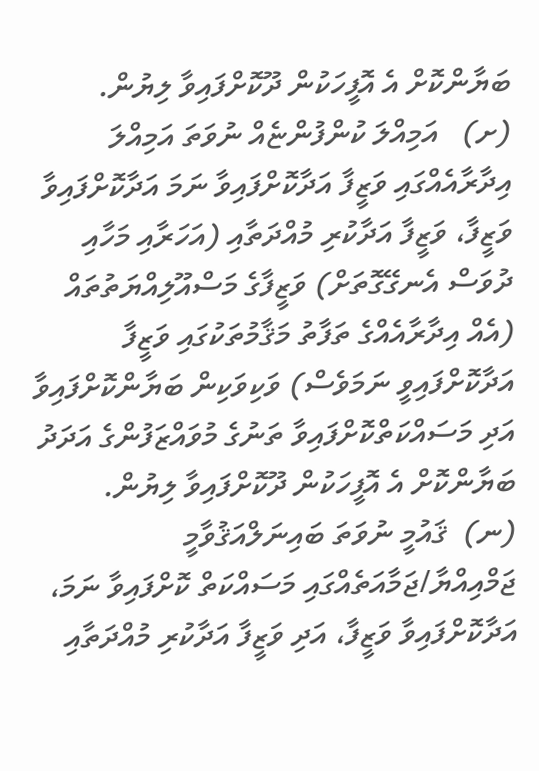ބަޔާންކޮށް އެ އޮފީހަކުން ދޫކޮށްފައިވާ ލިޔުން.
(ށ)   އަމިއްލަ ކުންފުންޏެއް ނުވަތަ އަމިއްލަ އިދާރާއެއްގައި ވަޒީފާ އަދާކޮށްފައިވާ ނަމަ އަދާކޮށްފައިވާ ވަޒީފާ، ވަޒީފާ އަދާކުރި މުއްދަތާއި (އަހަރާއި މަހާއި ދުވަސް އެނގޭގޮތަށް) ވަޒީފާގެ މަސްއޫލިއްޔަތުތައް (އެއް އިދާރާއެއްގެ ތަފާތު މަޤާމުތަކުގައި ވަޒީފާ އަދާކޮށްފައިވީ ނަމަވެސް) ވަކިވަކިން ބަޔާންކޮށްފައިވާ އަދި މަސައްކަތްކޮށްފައިވާ ތަނުގެ މުވައްޒަފުންގެ އަދަދު ބަޔާންކޮށް އެ އޮފީހަކުން ދޫކޮށްފައިވާ ލިޔުން.
(ނ)  ޤައުމީ ނުވަތަ ބައިނަލްއަޤުވާމީ ޖަމްއިއްޔާ/ޖަމާއަތެއްގައި މަސައްކަތް ކޮށްފައިވާ ނަމަ، އަދާކޮށްފައިވާ ވަޒީފާ، އަދި ވަޒީފާ އަދާކުރި މުއްދަތާއި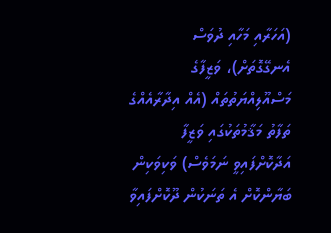(އަހަރާއި މަހާއި ދުވަސް އެނގޭގޮތަށް)، ވަޒީފާގެ މަސްއޫލިއްޔަތުތައް (އެއް އިދާރާއެއްގެ ތަފާތު މަޤާމުތަކުގައި ވަޒީފާ އަދާކޮށްފައިވީ ނަމަވެސް) ވަކިވަކިން ބަޔާންކޮށް އެ ތަނަކުން ދޫކޮށްފައިވާ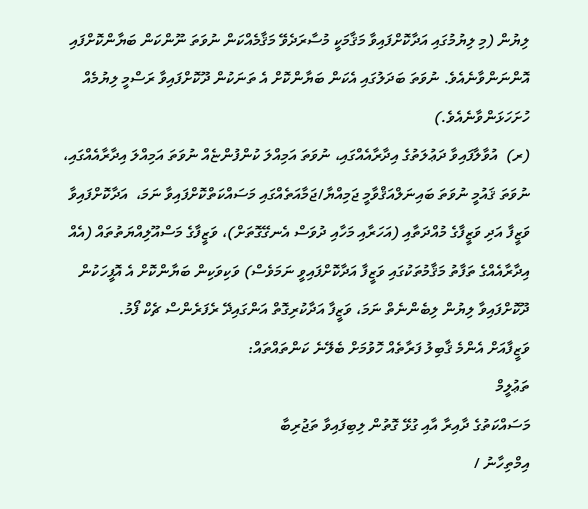ލިޔުން (މި ލިޔުމުގައި އަދާކޮށްފައިވާ މަޤާމަކީ މުސާރަދެވޭ މަޤާމެއްކަން ނުވަތަ ނޫންކަން ބަޔާންކޮށްފައި އޮންނަންވާނެއެވެ. ނުވަތަ ބަދަލުގައި އެކަން ބަޔާންކޮށް އެ ތަނަކުން ދޫކޮށްފައިވާ ރަސްމީ ލިޔުމެއް ހުށަހަޅަންވާނެއެވެ.)
(ރ)  އުވާލާފައިވާ ދަޢުލަތުގެ އިދާރާއެއްގައި، ނުވަތަ އަމިއްލަ ކުންފުންޏެއް ނުވަތަ އަމިއްލަ އިދާރާއެއްގައި، ނުވަތަ ޤައުމީ ނުވަތަ ބައިނަލްއަޤްވާމީ ޖަމިއްޔާ/ޖަމާއަތެއްގައި މަސައްކަތްކޮށްފައިވާ ނަމަ،  އަދާކޮށްފައިވާ ވަޒީފާ އަދި ވަޒީފާގެ މުއްދަތާއި (އަހަރާއި މަހާއި ދުވަސް އެނގޭގޮތަށް)، ވަޒީފާގެ މަސްއޫލިއްޔަތުތައް (އެއް އިދާރާއެއްގެ ތަފާތު މަޤާމުތަކުގައި ވަޒީފާ އަދާކޮށްފައިވީ ނަމަވެސް) ވަކިވަކިން ބަޔާންކޮށް އެ އޮފީހަކުން ދޫކޮށްފައިވާ ލިޔުން ލިބެންނެތް ނަމަ، ވަޒީފާ އަދާކުރިގޮތް އަންގައިދޭ ރެފަރެންސް ޗެކް ފޯމު.
ވަޒީފާއަށް އެންމެ ޤާބިލު ފަރާތެއް ހޮވުމަށް ބެލޭނެ ކަންތައްތައް:
ތަޢުލީމް
މަސައްކަތުގެ ދާއިރާ އާއި ގުޅޭ ގޮތުން ލިބިފައިވާ ތަޖުރިބާ
އިމްތިހާނު /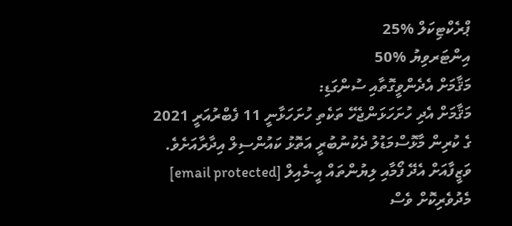ޕްރެކްޓިކަލް %25
އިންޓަރވިޔު %50
މަޤާމަށް އެދެންވީގޮތާއި ސުންގަޑި:
މަޤާމަށް އެދި ހުށަހަޅަންޖެހޭ ތަކެތި ހުށަހަޅާނީ 11 ފެބްރުއަރީ 2021  ގެ ކުރިން މާޅޮސްމަޑުލު ދެކުނުބުރީ އަތޮޅު ކައުންސިލް އިދާރާއަށެވެ. ވަޒީފާއަށް އެދޭ ފޯމާއި ލިޔުންތައް އީ-މެއިލް [email protected] މެދުވެރިކޮށް ވެސް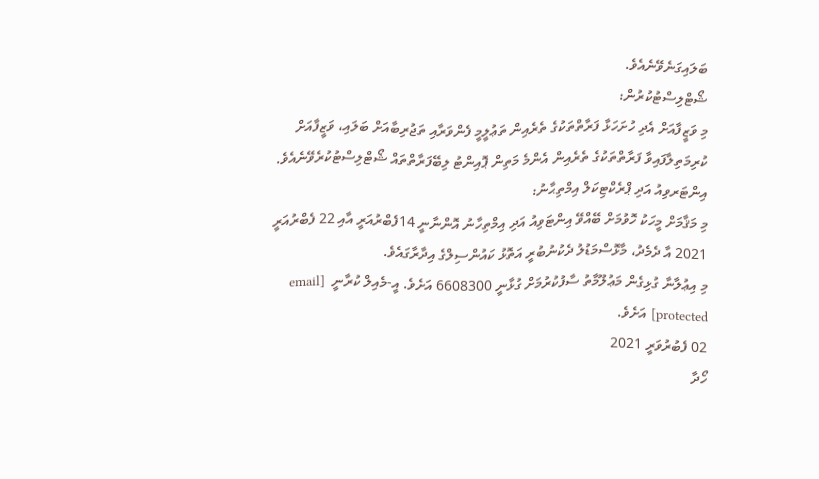ބަލައިގަނެވޭނެއެވެ.
ޝޯޓްލިސްޓުކުރުން:
މި ވަޒީފާއަށް އެދި ހުށަހަޅާ ފަރާތްތަކުގެ ތެރެއިން ތަޢުލީމީ ފެންވަރާއި ތަޖުރިބާއަށް ބަލައި، ވަޒީފާއަށް ކުރިމަތިލާފައިވާ ފަރާތްތަކުގެ ތެރެއިން އެންމެ މަތިން ޕޮއިންޓު ލިބޭފަރާތްތައް ޝޯޓްލިސްޓުކުރެވޭނެއެވެ.
އިންޓަރވިއު އަދި ޕްރެކްޓިކަލް އިމްތިޙާނު:
މި މަޤާމަށް މީހަކު ހޮވުމަށް ބޭއްވޭ އިންޓަވިއު އަދި އިމްތިހާނު އޮންނާނީ 14ފެބްރުއަރީ އާއި 22 ފެބްރުއަރީ 2021 އާ ދެމެދު، މާޅޮސްމަޑުލު ދެކުނުބުރީ އަތޮޅު ކައުންސިލްގެ އިދާރާގައެވެ.
މި އިޢުލާނާ ގުޅިގެން މަޢުލޫމާތު ސާފުކުރުމަށް ގުޅާނީ 6608300 އަށެވެ. އީ-މެއިލް ކުރާނީ  [email protected] އަށެވެ.
02 ފެބުރުވަރީ 2021
ހޯދާ